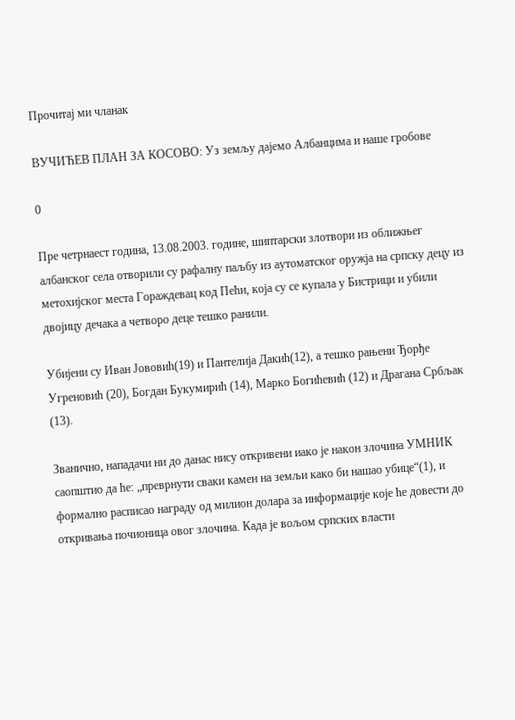Прочитај ми чланак

ВУЧИЋЕВ ПЛАН ЗА КОСОВО: Уз земљу дајемо Албанцима и наше гробове

0

Пре четрнаест година, 13.08.2003. године, шиптарски злотвори из оближњег албанског села отворили су рафалну паљбу из аутоматског оружја на српску децу из метохијског места Гораждевац код Пећи, која су се купала у Бистрици и убили двојицу дечака а четворо деце тешко ранили.

Убијени су Иван Јововић(19) и Пантелија Дакић(12), а тешко рањени Ђорђе Угреновић (20), Богдан Букумирић (14), Марко Богићевић (12) и Драгана Србљак (13).

Званично, нападачи ни до данас нису откривени иако је након злочина УМНИК саопштио да ће: „преврнути сваки камен на земљи како би нашао убице“(1), и формално расписао награду од милион долара за информације које ће довести до откривања почионица овог злочина. Када је вољом српских власти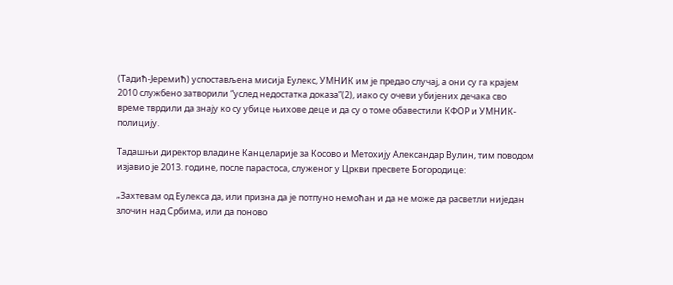(Тадић-Јеремић) успостављена мисија Еулекс, УМНИК им је предао случај, а они су га крајем 2010 службено затворили “услед недостатка доказа”(2), иако су очеви убијених дечака сво време тврдили да знају ко су убице њихове деце и да су о томе обавестили КФОР и УМНИК-полицију.

Тадашњи директор владине Канцеларије за Косово и Метохију Александар Вулин, тим поводом изјавио је 2013. године, после парастоса, служеног у Цркви пресвете Богородице:

„Захтевам од Еулекса да, или призна да је потпуно немоћан и да не може да расветли ниједан злочин над Србима, или да поново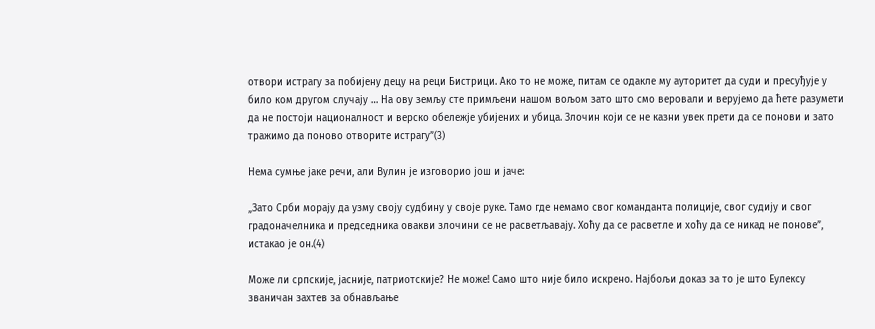отвори истрагу за побијену децу на реци Бистрици. Ако то не може, питам се одакле му ауторитет да суди и пресуђује у било ком другом случају … На ову земљу сте примљени нашом вољом зато што смо веровали и верујемо да ћете разумети да не постоји националност и верско обележје убијених и убица. Злочин који се не казни увек прети да се понови и зато тражимо да поново отворите истрагу”(3)

Нема сумње јаке речи, али Вулин је изговорио још и јаче:

„Зато Срби морају да узму своју судбину у своје руке. Тамо где немамо свог команданта полиције, свог судију и свог градоначелника и председника овакви злочини се не расветљавају. Хоћу да се расветле и хоћу да се никад не понове”, истакао је он.(4)

Може ли српскије, јасније, патриотскије? Не може! Само што није било искрено. Најбољи доказ за то је што Еулексу званичан захтев за обнављање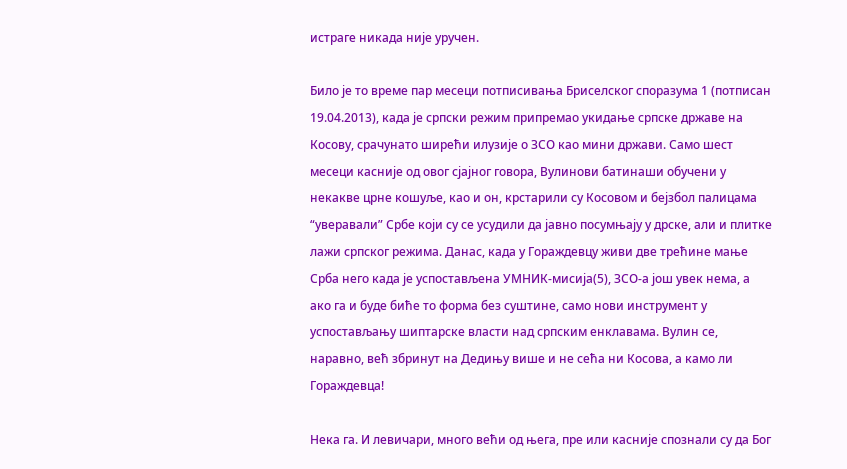истраге никада није уручен.

Било је то време пар месеци потписивања Бриселског споразума 1 (потписан 19.04.2013), када је српски режим припремао укидање српске државе на Косову, срачунато ширећи илузије о ЗСО као мини држави. Само шест месеци касније од овог сјајног говора, Вулинови батинаши обучени у некакве црне кошуље, као и он, крстарили су Косовом и бејзбол палицама “уверавали” Србе који су се усудили да јавно посумњају у дрске, али и плитке лажи српског режима. Данас, када у Гораждевцу живи две трећине мање Срба него када је успостављена УМНИК-мисија(5), ЗСО-а још увек нема, а ако га и буде биће то форма без суштине, само нови инструмент у успостављању шиптарске власти над српским енклавама. Вулин се, наравно, већ збринут на Дедињу више и не сећа ни Косова, а камо ли Гораждевца!

Нека га. И левичари, много већи од њега, пре или касније спознали су да Бог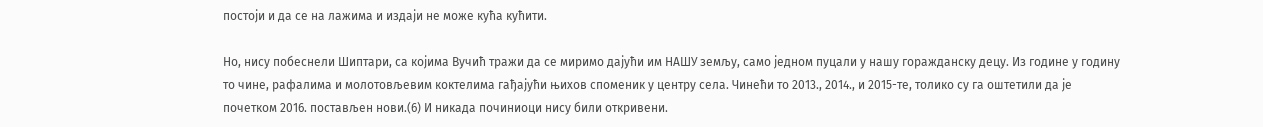постоји и да се на лажима и издаји не може кућа кућити.

Но, нису побеснели Шиптари, са којима Вучић тражи да се миримо дајући им НАШУ земљу, само једном пуцали у нашу горажданску децу. Из године у годину то чине, рафалима и молотовљевим коктелима гађајући њихов споменик у центру села. Чинећи то 2013., 2014., и 2015-те, толико су га оштетили да је почетком 2016. постављен нови.(6) И никада починиоци нису били откривени.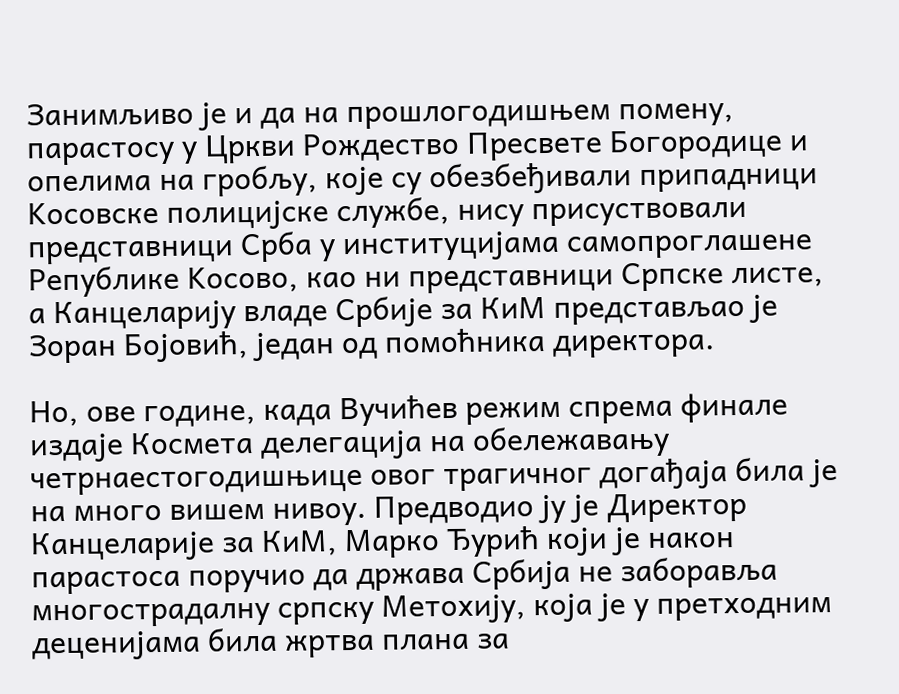Занимљиво је и да на прошлогодишњем помену, парастосу у Цркви Рождество Пресвете Богородице и опелима на гробљу, које су обезбеђивали припадници Kосовске полицијске службе, нису присуствовали представници Срба у институцијама самопроглашене Републике Kосово, као ни представници Српске листе, а Канцеларију владе Србије за КиМ представљао је Зоран Бојовић, један од помоћника директора.

Но, ове године, када Вучићев режим спрема финале издаје Космета делегација на обележавању четрнаестогодишњице овог трагичног догађаја била је на много вишем нивоу. Предводио ју је Директор Канцеларије за КиМ, Марко Ђурић који је након парастоса поручио да држава Србија не заборавља многострадалну српску Метохију, која је у претходним деценијама била жртва плана за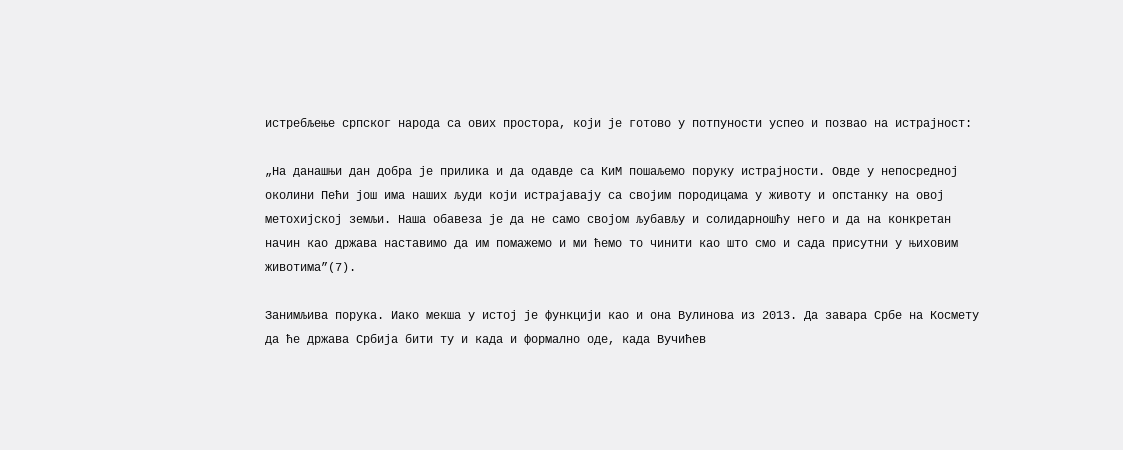истребљење српског народа са ових простора, који је готово у потпуности успео и позвао на истрајност:

„На данашњи дан добра је прилика и да одавде са КиМ пошаљемо поруку истрајности. Овде у непосредној околини Пећи још има наших људи који истрајавају са својим породицама у животу и опстанку на овој метохијској земљи. Наша обавеза је да не само својом љубављу и солидарношћу него и да на конкретан начин као држава наставимо да им помажемо и ми ћемо то чинити као што смо и сада присутни у њиховим животима”(7).

Занимљива порука. Иако мекша у истој је функцији као и она Вулинова из 2013. Да завара Србе на Космету да ће држава Србија бити ту и када и формално оде, када Вучићев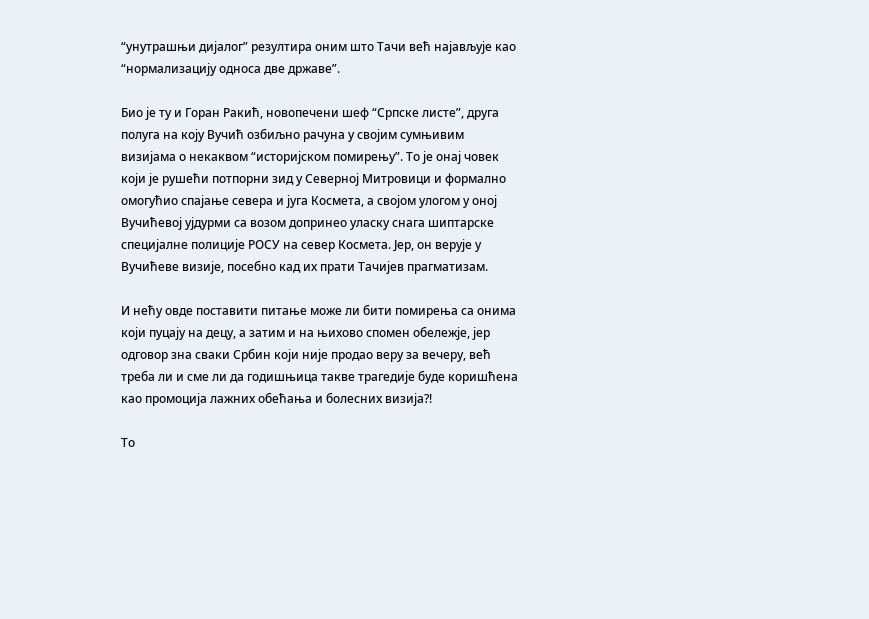“унутрашњи дијалог” резултира оним што Тачи већ најављује као “нормализацију односа две државе”.

Био је ту и Горан Ракић, новопечени шеф “Српске листе”, друга полуга на коју Вучић озбиљно рачуна у својим сумњивим визијама о некаквом “историјском помирењу”. То је онај човек који је рушећи потпорни зид у Северној Митровици и формално омогућио спајање севера и југа Космета, а својом улогом у оној Вучићевој ујдурми са возом допринео уласку снага шиптарске специјалне полиције РОСУ на север Космета. Јер, он верује у Вучићеве визије, посебно кад их прати Тачијев прагматизам.

И нећу овде поставити питање може ли бити помирења са онима који пуцају на децу, а затим и на њихово спомен обележје, јер одговор зна сваки Србин који није продао веру за вечеру, већ треба ли и сме ли да годишњица такве трагедије буде коришћена као промоција лажних обећања и болесних визија?!

То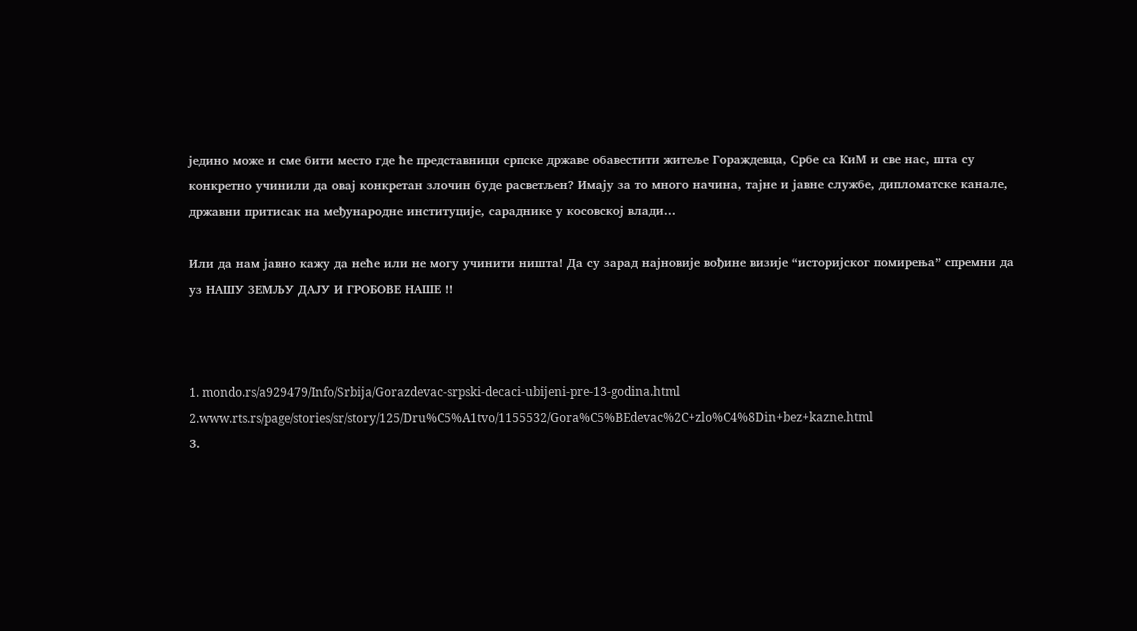једино може и сме бити место где ће представници српске државе обавестити житеље Гораждевца, Србе са КиМ и све нас, шта су конкретно учинили да овај конкретан злочин буде расветљен? Имају за то много начина, тајне и јавне службе, дипломатске канале, државни притисак на међународне институције, сараднике у косовској влади…

Или да нам јавно кажу да неће или не могу учинити ништа! Да су зарад најновије вођине визије “историјског помирења” спремни да уз НАШУ ЗЕМЉУ ДАЈУ И ГРОБОВЕ НАШЕ !!



1. mondo.rs/a929479/Info/Srbija/Gorazdevac-srpski-decaci-ubijeni-pre-13-godina.html
2.www.rts.rs/page/stories/sr/story/125/Dru%C5%A1tvo/1155532/Gora%C5%BEdevac%2C+zlo%C4%8Din+bez+kazne.html
3.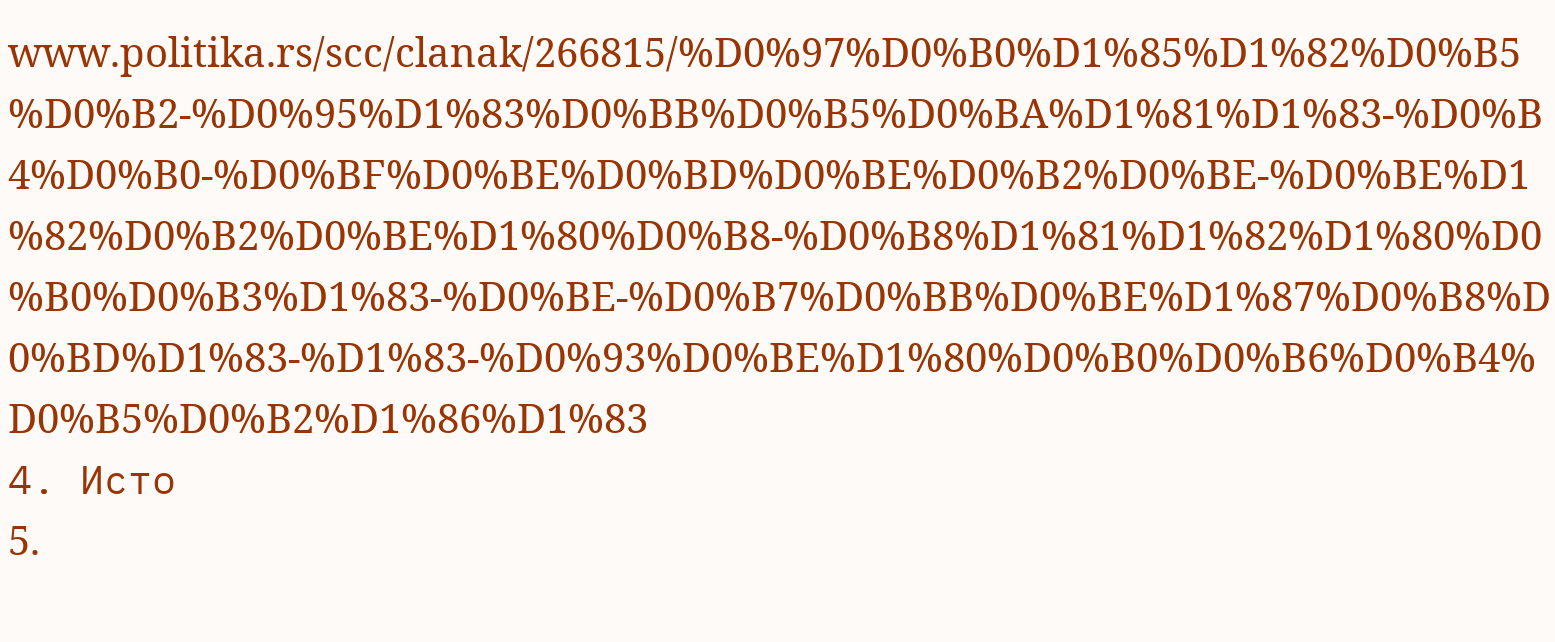www.politika.rs/scc/clanak/266815/%D0%97%D0%B0%D1%85%D1%82%D0%B5%D0%B2-%D0%95%D1%83%D0%BB%D0%B5%D0%BA%D1%81%D1%83-%D0%B4%D0%B0-%D0%BF%D0%BE%D0%BD%D0%BE%D0%B2%D0%BE-%D0%BE%D1%82%D0%B2%D0%BE%D1%80%D0%B8-%D0%B8%D1%81%D1%82%D1%80%D0%B0%D0%B3%D1%83-%D0%BE-%D0%B7%D0%BB%D0%BE%D1%87%D0%B8%D0%BD%D1%83-%D1%83-%D0%93%D0%BE%D1%80%D0%B0%D0%B6%D0%B4%D0%B5%D0%B2%D1%86%D1%83
4. Исто
5.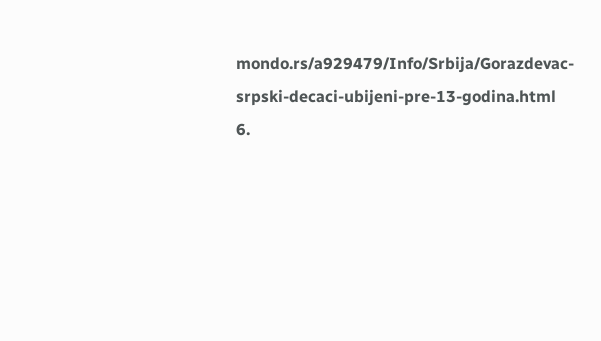mondo.rs/a929479/Info/Srbija/Gorazdevac-srpski-decaci-ubijeni-pre-13-godina.html
6.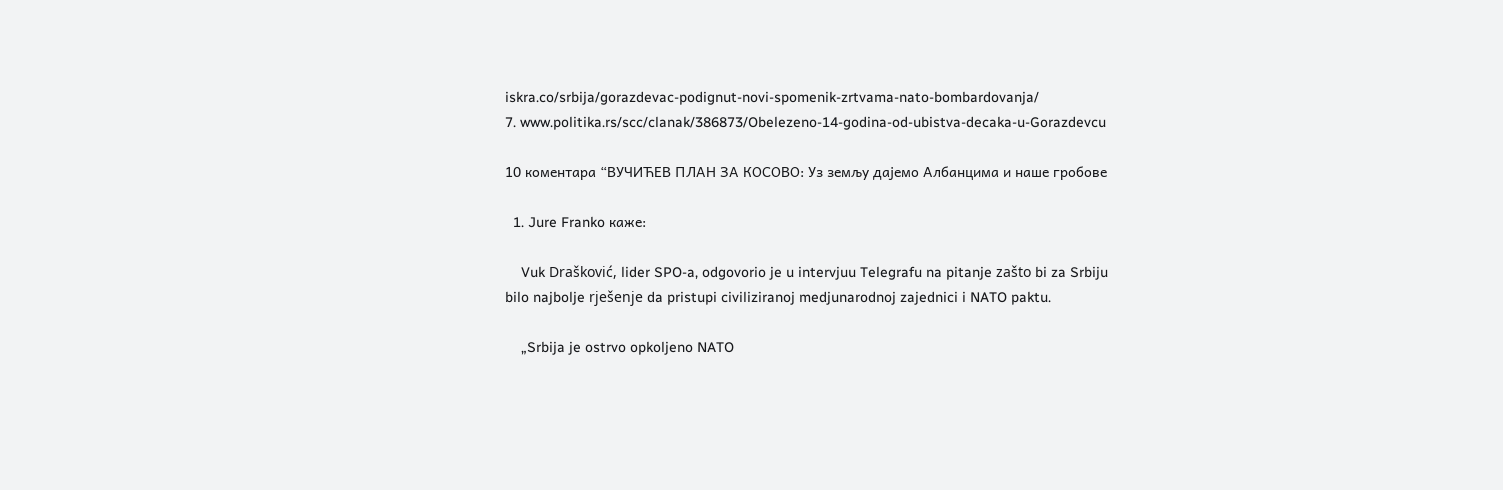iskra.co/srbija/gorazdevac-podignut-novi-spomenik-zrtvama-nato-bombardovanja/
7. www.politika.rs/scc/clanak/386873/Obelezeno-14-godina-od-ubistva-decaka-u-Gorazdevcu

10 коментара “ВУЧИЋЕВ ПЛАН ЗА КОСОВО: Уз земљу дајемо Албанцима и наше гробове

  1. Jure Franko каже:

    Vuk Drašković, lider SPO-a, odgovorio je u intervjuu Telegrafu na pitanje zašto bi za Srbiju bilo najbolje rješenje da pristupi civiliziranoj medjunarodnoj zajednici i NATO paktu.

    „Srbija je ostrvo opkoljeno NATO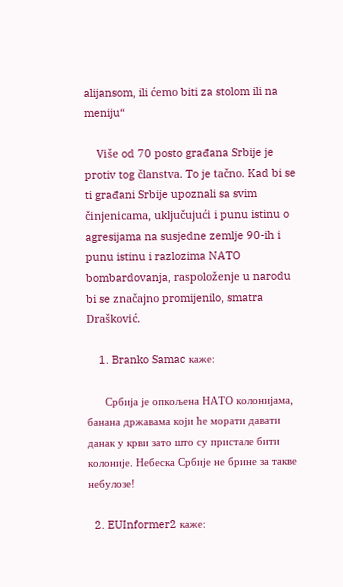alijansom, ili ćemo biti za stolom ili na meniju“

    Više od 70 posto građana Srbije je protiv tog članstva. To je tačno. Kad bi se ti građani Srbije upoznali sa svim činjenicama, uključujući i punu istinu o agresijama na susjedne zemlje 90-ih i punu istinu i razlozima NATO bombardovanja, raspoloženje u narodu bi se značajno promijenilo, smatra Drašković.

    1. Branko Samac каже:

      Србија је опкољена НАТО колонијама, банана државама који ће морати давати данак у крви зато што су пристале бити колоније. Небеска Србије не брине за такве небулозе!

  2. EUInformer2 каже: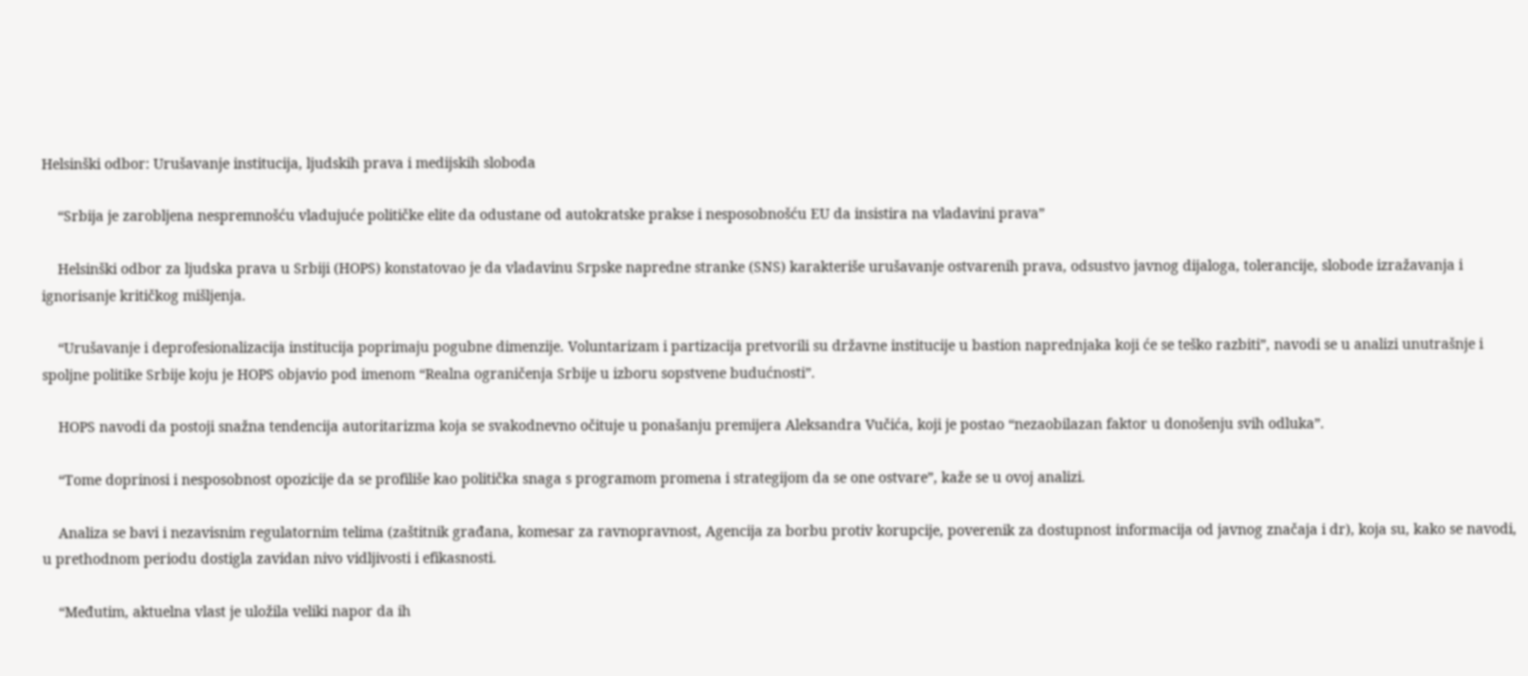Helsinški odbor: Urušavanje institucija, ljudskih prava i medijskih sloboda

    “Srbija je zarobljena nespremnošću vladujuće političke elite da odustane od autokratske prakse i nesposobnošću EU da insistira na vladavini prava”

    Helsinški odbor za ljudska prava u Srbiji (HOPS) konstatovao je da vladavinu Srpske napredne stranke (SNS) karakteriše urušavanje ostvarenih prava, odsustvo javnog dijaloga, tolerancije, slobode izražavanja i ignorisanje kritičkog mišljenja.

    “Urušavanje i deprofesionalizacija institucija poprimaju pogubne dimenzije. Voluntarizam i partizacija pretvorili su državne institucije u bastion naprednjaka koji će se teško razbiti”, navodi se u analizi unutrašnje i spoljne politike Srbije koju je HOPS objavio pod imenom “Realna ograničenja Srbije u izboru sopstvene budućnosti”.

    HOPS navodi da postoji snažna tendencija autoritarizma koja se svakodnevno očituje u ponašanju premijera Aleksandra Vučića, koji je postao “nezaobilazan faktor u donošenju svih odluka”.

    “Tome doprinosi i nesposobnost opozicije da se profiliše kao politička snaga s programom promena i strategijom da se one ostvare”, kaže se u ovoj analizi.

    Analiza se bavi i nezavisnim regulatornim telima (zaštitnik građana, komesar za ravnopravnost, Agencija za borbu protiv korupcije, poverenik za dostupnost informacija od javnog značaja i dr), koja su, kako se navodi, u prethodnom periodu dostigla zavidan nivo vidljivosti i efikasnosti.

    “Međutim, aktuelna vlast je uložila veliki napor da ih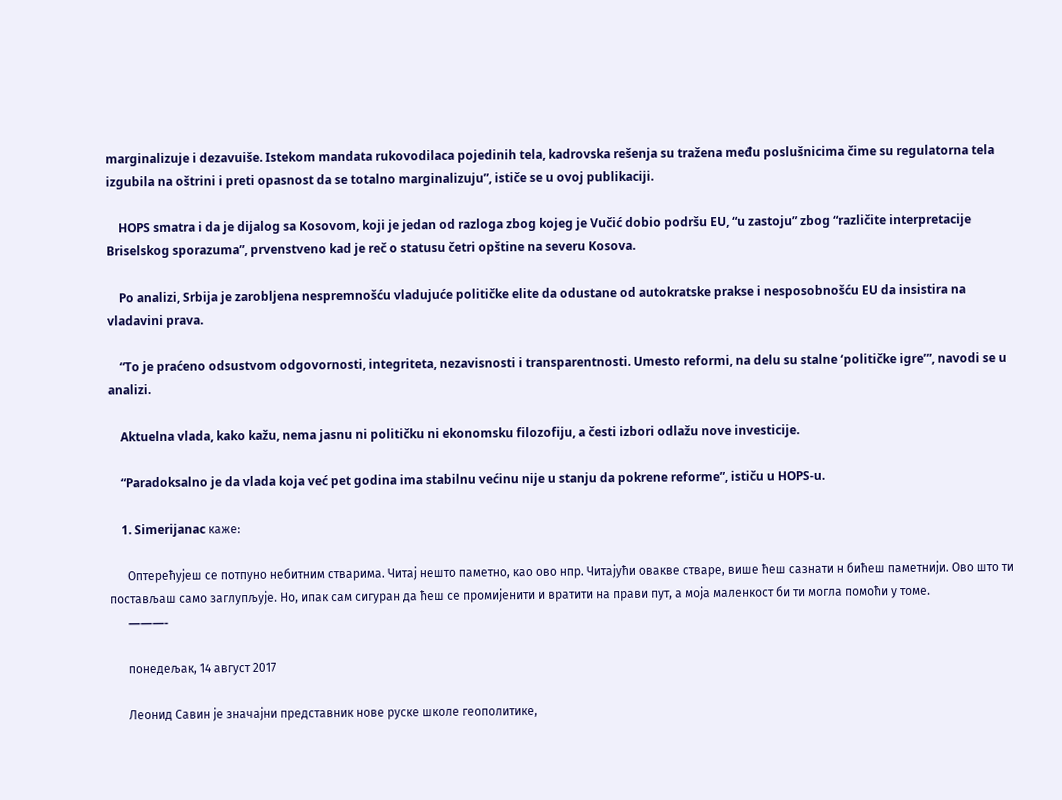marginalizuje i dezavuiše. Istekom mandata rukovodilaca pojedinih tela, kadrovska rešenja su tražena među poslušnicima čime su regulatorna tela izgubila na oštrini i preti opasnost da se totalno marginalizuju”, ističe se u ovoj publikaciji.

    HOPS smatra i da je dijalog sa Kosovom, koji je jedan od razloga zbog kojeg je Vučić dobio podršu EU, “u zastoju” zbog “različite interpretacije Briselskog sporazuma”, prvenstveno kad je reč o statusu četri opštine na severu Kosova.

    Po analizi, Srbija je zarobljena nespremnošću vladujuće političke elite da odustane od autokratske prakse i nesposobnošću EU da insistira na vladavini prava.

    “To je praćeno odsustvom odgovornosti, integriteta, nezavisnosti i transparentnosti. Umesto reformi, na delu su stalne ‘političke igre’”, navodi se u analizi.

    Aktuelna vlada, kako kažu, nema jasnu ni političku ni ekonomsku filozofiju, a česti izbori odlažu nove investicije.

    “Paradoksalno je da vlada koja već pet godina ima stabilnu većinu nije u stanju da pokrene reforme”, ističu u HOPS-u.

    1. Simerijanac каже:

      Оптерећујеш се потпуно небитним стварима. Читај нешто паметно, као ово нпр. Читајући овакве стваре, више ћеш сазнати н бићеш паметнији. Ово што ти постављаш само заглупљује. Но, ипак сам сигуран да ћеш се промијенити и вратити на прави пут, а моја маленкост би ти могла помоћи у томе.
      ———-

      понедељак, 14 август 2017

      Леонид Савин је значајни представник нове руске школе геополитике,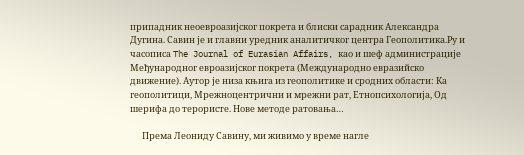припадник неоевроазијског покрета и блиски сарадник Александра Дугина. Савин је и главни уредник аналитичког центра Геополитика.Ру и часописа The Journal of Eurasian Affairs, као и шеф администрације Међународног евроазијског покрета (Международно евразийско движение). Аутор је низа књига из геополитике и сродних области: Ка геополитици, Мрежноцентрични и мрежни рат, Етнопсихологија, Од шерифа до терористе. Нове методе ратовања…

      Према Леониду Савину, ми живимо у време нагле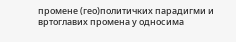промене (гео)политичких парадигми и вртоглавих промена у односима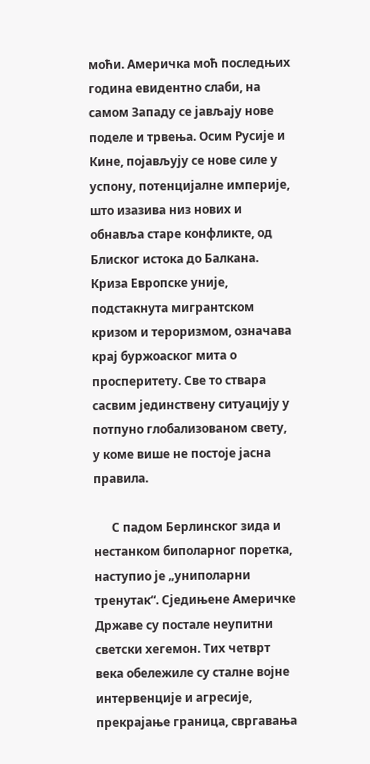моћи. Америчка моћ последњих година евидентно слаби, на самом Западу се јављају нове поделе и трвења. Осим Русије и Кине, појављују се нове силе у успону, потенцијалне империје, што изазива низ нових и обнавља старе конфликте, од Блиског истока до Балкана. Криза Европске уније, подстакнута мигрантском кризом и тероризмом, означава крај буржоаског мита о просперитету. Све то ствара сасвим јединствену ситуацију у потпуно глобализованом свету, у коме више не постоје јасна правила.

      С падом Берлинског зида и нестанком биполарног поретка, наступио је „униполарни тренутак“. Сједињене Америчке Државе су постале неупитни светски хегемон. Тих четврт века обележиле су сталне војне интервенције и агресије, прекрајање граница, свргавања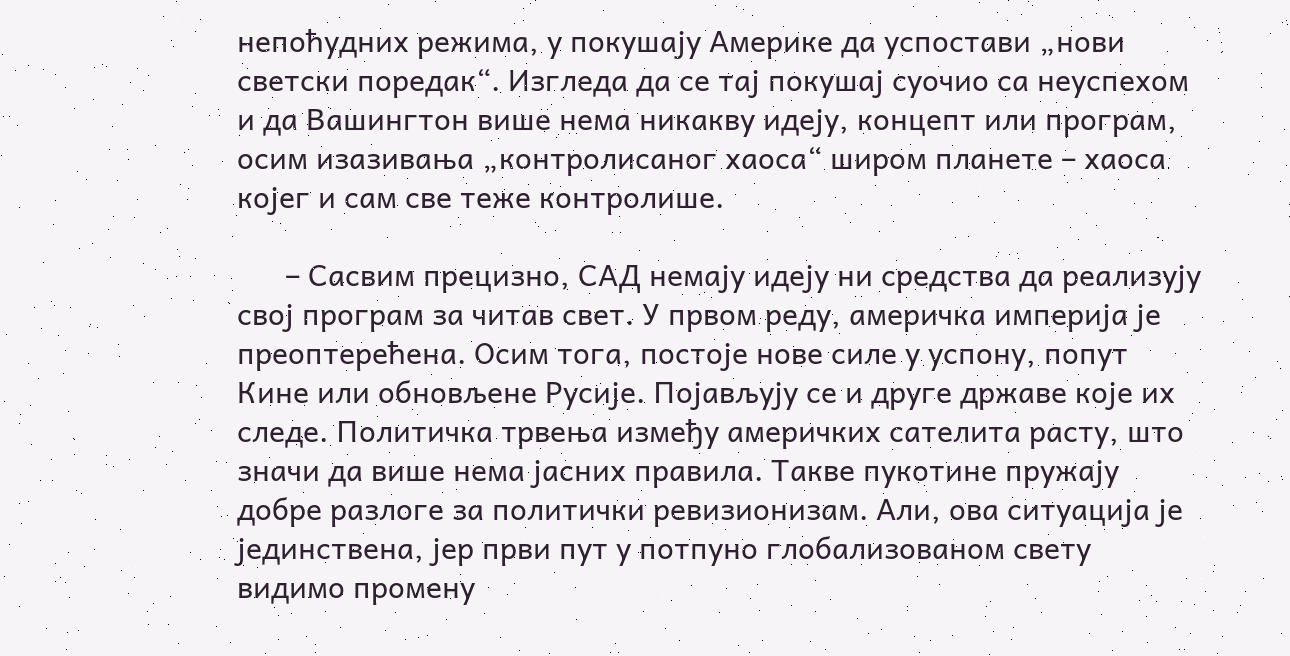непоћудних режима, у покушају Америке да успостави „нови светски поредак“. Изгледа да се тај покушај суочио са неуспехом и да Вашингтон више нема никакву идеју, концепт или програм, осим изазивања „контролисаног хаоса“ широм планете – хаоса којег и сам све теже контролише.

      – Сасвим прецизно, САД немају идеју ни средства да реализују свој програм за читав свет. У првом реду, америчка империја је преоптерећена. Осим тога, постоје нове силе у успону, попут Кине или обновљене Русије. Појављују се и друге државе које их следе. Политичка трвења између америчких сателита расту, што значи да више нема јасних правила. Такве пукотине пружају добре разлоге за политички ревизионизам. Али, ова ситуација је јединствена, јер први пут у потпуно глобализованом свету видимо промену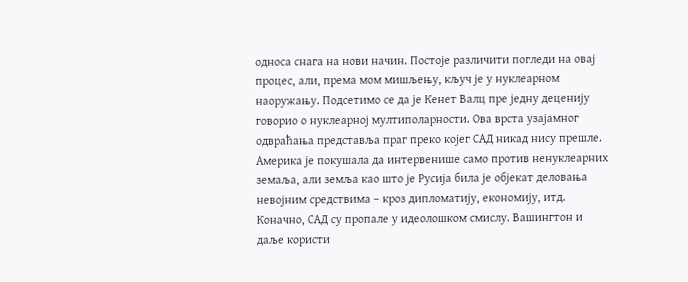односа снага на нови начин. Постоје различити погледи на овај процес, али, према мом мишљењу, кључ је у нуклеарном наоружању. Подсетимо се да је Кенет Валц пре једну деценију говорио о нуклеарној мултиполарности. Ова врста узајамног одвраћања представља праг преко којег САД никад нису прешле. Америка је покушала да интервенише само против ненуклеарних земаља, али земља као што је Русија била је објекат деловања невојним средствима – кроз дипломатију, економију, итд. Коначно, САД су пропале у идеолошком смислу. Вашингтон и даље користи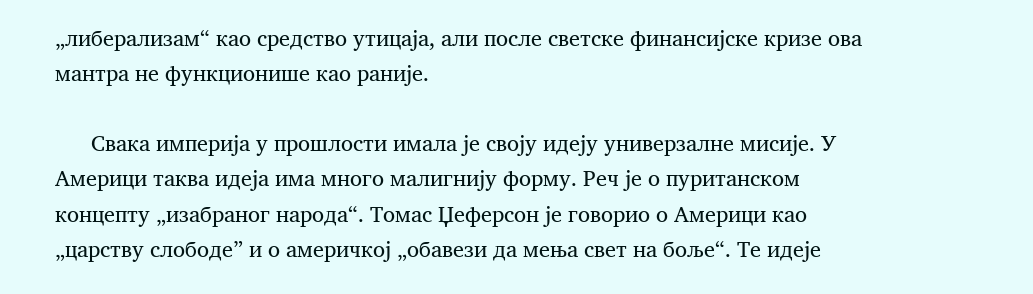„либерализам“ као средство утицаја, али после светске финансијске кризе ова мантра не функционише као раније.

      Свака империја у прошлости имала је своју идеју универзалне мисије. У Америци таква идеја има много малигнију форму. Реч је о пуританском концепту „изабраног народа“. Томас Џеферсон је говорио о Америци као „царству слободе” и о америчкој „обавези да мења свет на боље“. Те идеје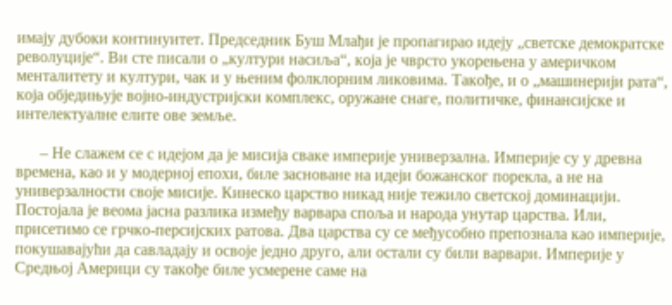имају дубоки континуитет. Председник Буш Млађи је пропагирао идеју „светске демократске револуције“. Ви сте писали о „култури насиља“, која је чврсто укорењена у америчком менталитету и култури, чак и у њеним фолклорним ликовима. Такође, и о „машинерији рата“, која обједињује војно-индустријски комплекс, оружане снаге, политичке, финансијске и интелектуалне елите ове земље.

      – Не слажем се с идејом да је мисија сваке империје универзална. Империје су у древна времена, као и у модерној епохи, биле засноване на идеји божанског порекла, а не на универзалности своје мисије. Кинеско царство никад није тежило светској доминацији. Постојала је веома јасна разлика између варвара споља и народа унутар царства. Или, присетимо се грчко-персијских ратова. Два царства су се међусобно препознала као империје, покушавајући да савладају и освоје једно друго, али остали су били варвари. Империје у Средњој Америци су такође биле усмерене саме на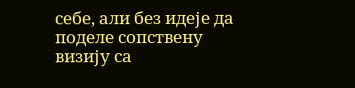себе, али без идеје да поделе сопствену визију са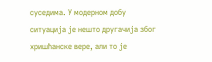суседима. У модерном добу ситуација је нешто другачија због хришћанске вере, али то је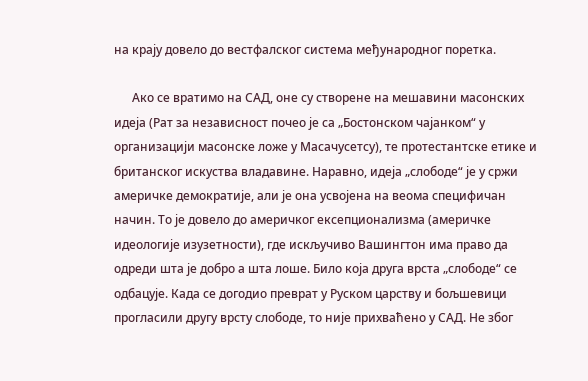на крају довело до вестфалског система међународног поретка.

      Ако се вратимо на САД, оне су створене на мешавини масонских идеја (Рат за независност почео је са „Бостонском чајанком“ у организацији масонске ложе у Масачусетсу), те протестантске етике и британског искуства владавине. Наравно, идеја „слободе“ је у сржи америчке демократије, али је она усвојена на веома специфичан начин. То је довело до америчког ексепционализма (америчке идеологије изузетности), где искључиво Вашингтон има право да одреди шта је добро а шта лоше. Било која друга врста „слободе“ се одбацује. Када се догодио преврат у Руском царству и бољшевици прогласили другу врсту слободе, то није прихваћено у САД. Не због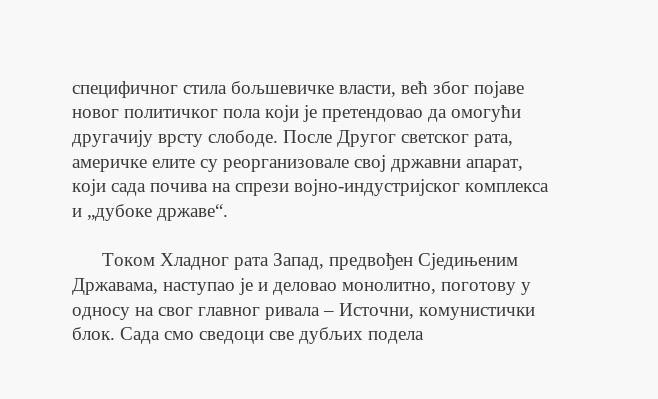специфичног стила бољшевичке власти, већ због појаве новог политичког пола који је претендовао да омогући другачију врсту слободе. После Другог светског рата, америчке елите су реорганизовале свој државни апарат, који сада почива на спрези војно-индустријског комплекса и „дубоке државе“.

      Током Хладног рата Запад, предвођен Сједињеним Државама, наступао је и деловао монолитно, поготову у односу на свог главног ривала – Источни, комунистички блок. Сада смо сведоци све дубљих подела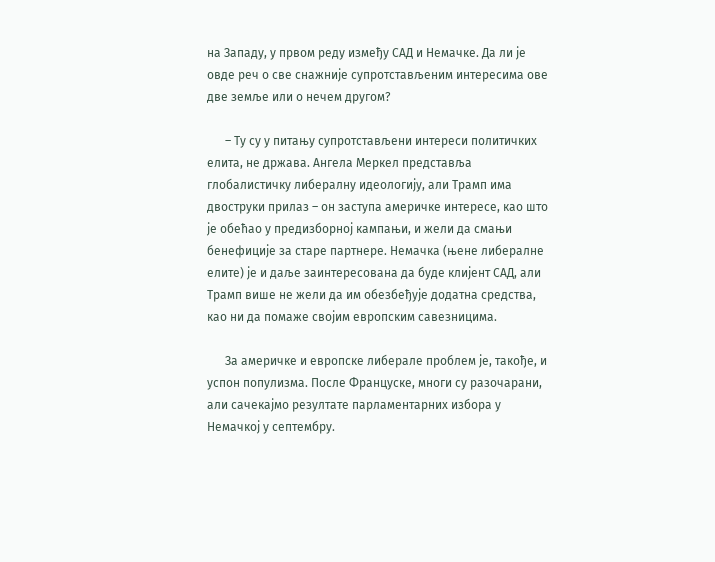на Западу, у првом реду између САД и Немачке. Да ли је овде реч о све снажније супротстављеним интересима ове две земље или о нечем другом?

      – Ту су у питању супротстављени интереси политичких елита, не држава. Ангела Меркел представља глобалистичку либералну идеологију, али Трамп има двоструки прилаз – он заступа америчке интересе, као што је обећао у предизборној кампањи, и жели да смањи бенефиције за старе партнере. Немачка (њене либералне елите) је и даље заинтересована да буде клијент САД, али Трамп више не жели да им обезбеђује додатна средства, као ни да помаже својим европским савезницима.

      За америчке и европске либерале проблем је, такође, и успон популизма. После Француске, многи су разочарани, али сачекајмо резултате парламентарних избора у Немачкој у септембру.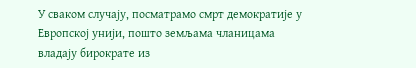У сваком случају, посматрамо смрт демократије у Европској унији, пошто земљама чланицама владају бирократе из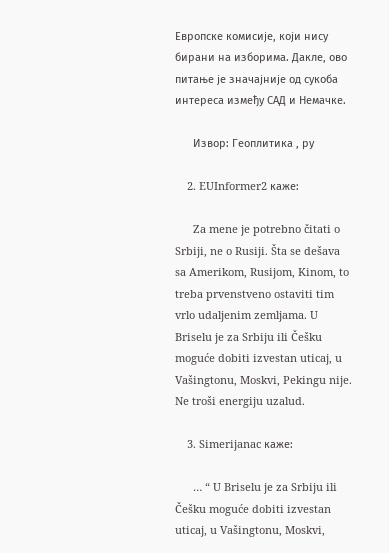Европске комисије, који нису бирани на изборима. Дакле, ово питање је значајније од сукоба интереса између САД и Немачке.

      Извор: Геоплитика , ру

    2. EUInformer2 каже:

      Za mene je potrebno čitati o Srbiji, ne o Rusiji. Šta se dešava sa Amerikom, Rusijom, Kinom, to treba prvenstveno ostaviti tim vrlo udaljenim zemljama. U Briselu je za Srbiju ili Češku moguće dobiti izvestan uticaj, u Vašingtonu, Moskvi, Pekingu nije. Ne troši energiju uzalud.

    3. Simerijanac каже:

      … “ U Briselu je za Srbiju ili Češku moguće dobiti izvestan uticaj, u Vašingtonu, Moskvi,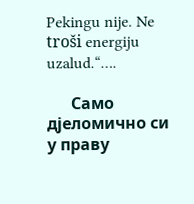Pekingu nije. Ne troši energiju uzalud.“….

      Само дјеломично си у праву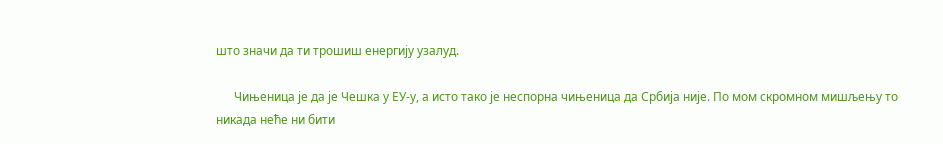што значи да ти трошиш енергију узалуд.

      Чињеница је да је Чешка у ЕУ-у, а исто тако је неспорна чињеница да Србија није. По мом скромном мишљењу то никада неће ни бити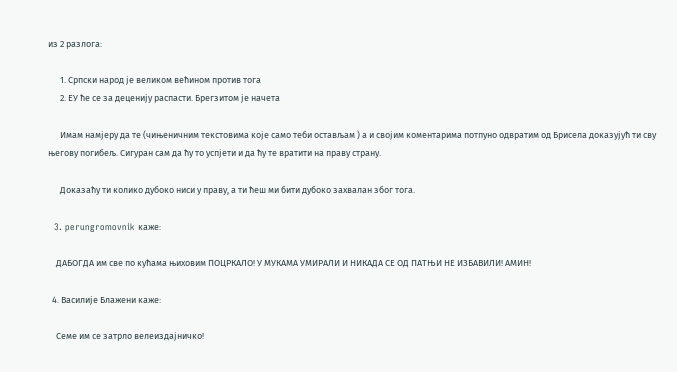из 2 разлога:

      1. Српски народ је великом већином против тога
      2. ЕУ ће се за деценију распасти. Брегзитом је начета

      Имам намјеру да те (чињеничним текстовима које само теби остављам ) а и својим коментарима потпуно одвратим од Брисела доказујућ ти сву његову погибељ. Сигуран сам да ћу то успјети и да ћу те вратити на праву страну.

      Доказаћу ти колико дубоко ниси у праву, а ти ћеш ми бити дубоко захвалан због тога.

  3. perungromovnik каже:

    ДАБОГДА им све по кућама њиховим ПОЦРКАЛО! У МУКАМА УМИРАЛИ И НИКАДА СЕ ОД ПАТЊИ НЕ ИЗБАВИЛИ! АМИН!

  4. Василије Блажени каже:

    Семе им се затрло велеиздајничко!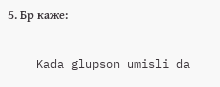5. Бр каже:

    Kada glupson umisli da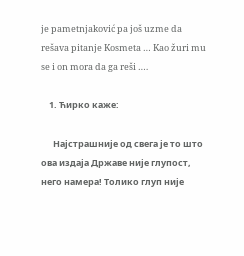je pametnjaković pa još uzme da rešava pitanje Kosmeta … Kao žuri mu se i on mora da ga reši ….

    1. Ћирко каже:

      Најстрашније од свега је то што ова издаја Државе није глупост, него намера! Толико глуп није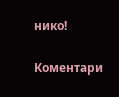нико!

Коментари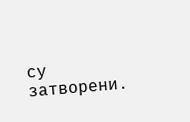су затворени.